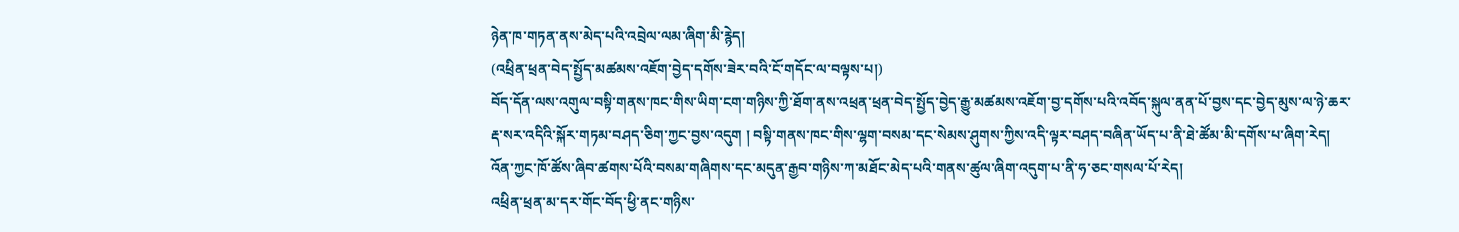ཉེན་ཁ་གཏན་ནས་མེད་པའི་འབྲེལ་ལམ་ཞིག་མི་རྙེད།
(འཕྲིན་ཕྲན་བེད་སྤྱོད་མཚམས་འཇོག་བྱེད་དགོས་ཟེར་བའི་ངོ་གདོང་ལ་བལྟས་པ།)
བོད་དོན་ལས་འགུལ་བསྟི་གནས་ཁང་གིས་ཡིག་ངག་གཉིས་ཀྱི་ཐོག་ནས་འཕྲན་ཕྲན་བེད་སྤྱོད་བྱེད་རྒྱུ་མཚམས་འཇོག་བྱ་དགོས་པའི་འབོད་སྐུལ་ནན་པོ་བྱས་དང་བྱེད་མུས་ལ་ཉེ་ཆར་རྡ་སར་འདིའི་སྐོར་གཏམ་བཤད་ཅིག་ཀྱང་བྱས་འདུག ། བསྟི་གནས་ཁང་གིས་ལྷག་བསམ་དང་སེམས་ཤུགས་ཀྱིས་འདི་ལྟར་བཤད་བཞིན་ཡོད་པ་ནི་ཐེ་ཚོམ་མི་དགོས་པ་ཞིག་རེད། འོན་ཀྱང་ཁོ་ཚོས་ཞིབ་ཚགས་པོའི་བསམ་གཞིགས་དང་མདུན་རྒྱབ་གཉིས་ཀ་མཐོང་མེད་པའི་གནས་ཚུལ་ཞིག་འདུག་པ་ནི་ཧ་ཅང་གསལ་པོ་རེད།
འཕྲིན་ཕྲན་མ་དར་གོང་བོད་ཕྱི་ནང་གཉིས་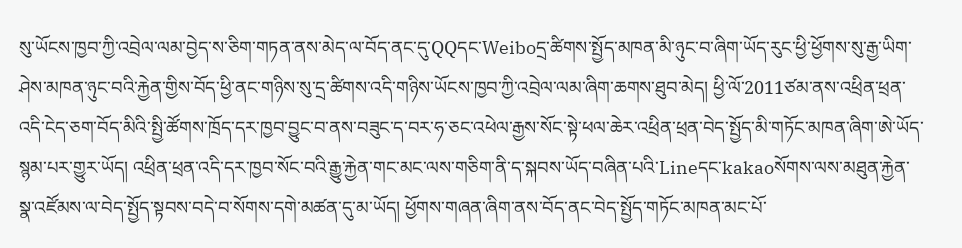སུ་ཡོངས་ཁྱབ་ཀྱི་འབྲེལ་ལམ་བྱེད་ས་ཅིག་གཏན་ནས་མེད་ལ་བོད་ནང་དུ་QQདང་Weiboདྲ་ཚིགས་སྤྱོད་མཁན་མི་ཉུང་བ་ཞིག་ཡོད་རུང་ཕྱི་ཕྱོགས་སུ་རྒྱ་ཡིག་ཤེས་མཁན་ཉུང་བའི་རྐྱེན་གྱིས་བོད་ཕྱི་ནང་གཉིས་སུ་དྲ་ཚིགས་འདི་གཉིས་ཡོངས་ཁྱབ་ཀྱི་འབྲེལ་ལམ་ཞིག་ཆགས་ཐུབ་མེད། ཕྱི་ལོ་2011ཙམ་ནས་འཕྲིན་ཕྲན་འདི་ངེད་ཅག་བོད་མིའི་སྤྱི་ཚོགས་ཁྲོད་དར་ཁྱབ་བྱུང་བ་ནས་བཟུང་ད་བར་ཧ་ཅང་འཕེལ་རྒྱས་སོང་སྟེ་ཕལ་ཆེར་འཕྲིན་ཕྲན་བེད་སྤྱོད་མི་གཏོང་མཁན་ཞིག་ཨེ་ཡོད་སྙམ་པར་གྱུར་ཡོད། འཕྲིན་ཕྲན་འདི་དར་ཁྱབ་སོང་བའི་རྒྱུ་རྐྱེན་གང་མང་ལས་གཅིག་ནི་ད་སྐབས་ཡོད་བཞིན་པའི་Lineདང་kakaoསོགས་ལས་མཐུན་རྐྱེན་སྣ་འཛོམས་ལ་བེད་སྤྱོད་སྟབས་བདེ་བ་སོགས་དགེ་མཚན་དུ་མ་ཡོད། ཕྱོགས་གཞན་ཞིག་ནས་བོད་ནང་བེད་སྤྱོད་གཏོང་མཁན་མང་པོ་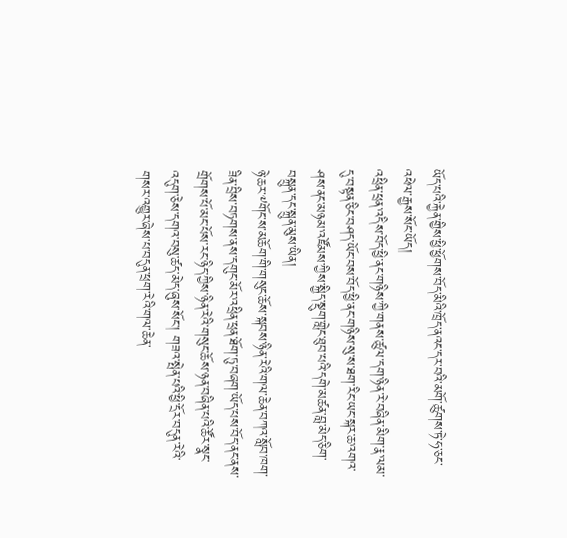ཡོད་པའི་རྐྱེན་གྱིས་ཕྱི་ཕྱོགས་བོད་མིའི་ཁྲོད་ནའང་དར་བའི་མགོ་ཚུགས་ཏེ་ཧ་ཅང་འཕེལ་རྒྱས་སོང་ཡོད།
འཕྲིན་ཕྲན་འདིས་བོད་ཕྱི་ནང་གཉིས་ཀྱི་གནས་ཚུལ་དག་ཉིན་རེ་བཞིན་མིག་རྣ་ལམ་དུ་བསྟན་ཅིང་བཤད་ཡོང་བས་བོད་ཕྱི་ནང་གཉིས་སུ་ས་ཐག་རིང་ཡང་སྐར་ཆ་འགའ་ཤས་ནང་མཉམ་འཛོམས་ཀྱིས་སྐྱིད་སྡུག་གླེང་ཐུབ་པའི་དགེ་མཚན་བླ་མེད་ཅིག་བསྐྲུན་དང་སྐྲུན་མུས་ཡིན།
ཉེ་ཆར་༸གོང་ས་མཆོག་གི་གསུང་ཆོས་སྐབས་ཉིན་རེའི་གལ་ཆེན་བཀའ་སློབ་ཁག་ཟིན་བྲིས་བཏགས་ནས་དགུང་མོར་འཕྲིན་ཕྲན་ཐོག་ཏུ་བཞག་ཡོད་པས་བོད་ནང་ནས་གྲོགས་པོ་མང་པོས་རང་ཉིད་ཀྱིས་ཉིན་རེའི་གསུང་ཆོས་ཉན་བཞིན་པའི་ཚོར་སྣང་འདུག་ཅེས་དགའ་བསུ་ཚད་མེད་ཞུས་སོང་། གཟའ་སྤེན་པའི་ཕྱི་དྲོར་བདུན་རེའི་གསར་འགྱུར་ཞེས་པ་བདུན་ཕྲག་རེའི་གལ་ཆེན་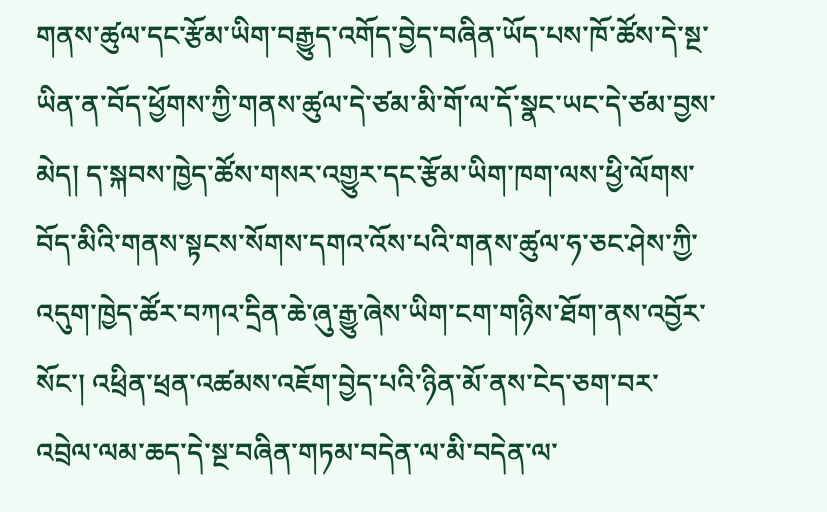གནས་ཚུལ་དང་རྩོམ་ཡིག་བརྒྱུད་འགོད་བྱེད་བཞིན་ཡོད་པས་ཁོ་ཚོས་དེ་སྔ་ཡིན་ན་བོད་ཕྱོགས་ཀྱི་གནས་ཚུལ་དེ་ཙམ་མི་གོ་ལ་དོ་སྣང་ཡང་དེ་ཙམ་བྱས་མེད། ད་སྐབས་ཁྱེད་ཚོས་གསར་འགྱུར་དང་རྩོམ་ཡིག་ཁག་ལས་ཕྱི་ལོགས་བོད་མིའི་གནས་སྟངས་སོགས་དགའ་འོས་པའི་གནས་ཚུལ་ཧ་ཅང་ཤེས་ཀྱི་འདུག་ཁྱེད་ཚོར་བཀའ་དྲིན་ཆེ་ཞུ་རྒྱུ་ཞེས་ཡིག་ངག་གཉིས་ཐོག་ནས་འབྱོར་སོང་། འཕྲིན་ཕྲན་འཚམས་འཇོག་བྱེད་པའི་ཉིན་མོ་ནས་ངེད་ཅག་བར་འབྲེལ་ལམ་ཆད་དེ་སྔ་བཞིན་གཏམ་བདེན་ལ་མི་བདེན་ལ་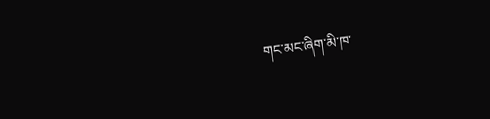གང་མང་ཞིག་མི་ཁ་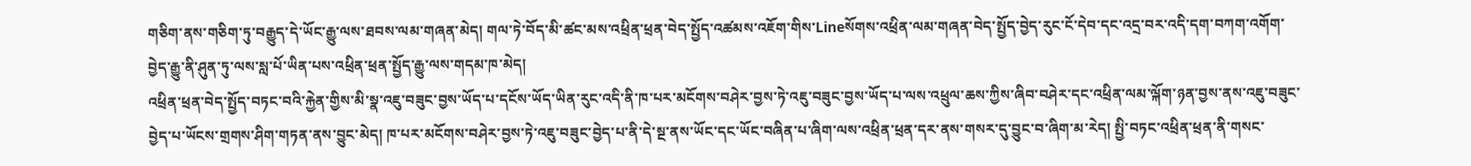གཅིག་ནས་གཅིག་ཏུ་བརྒྱུད་དེ་ཡོང་རྒྱུ་ལས་ཐབས་ལམ་གཞན་མེད། གལ་ཏེ་བོད་མི་ཚང་མས་འཕྲིན་ཕྲན་བེད་སྤྱོད་འཚམས་འཇོག་གིས་Lineསོགས་འཕྲིན་ལམ་གཞན་བེད་སྤྱོད་བྱེད་རུང་ངོ་དེབ་དང་འདྲ་བར་འདི་དག་བཀག་འགོག་བྱེད་རྒྱུ་ནི་ཤུན་ཏུ་ལས་སླ་པོ་ཡིན་པས་འཕྲིན་ཕྲན་སྤྱོད་རྒྱུ་ལས་གདམ་ཁ་མེད།
འཕྲིན་ཕྲན་བེད་སྤྱོད་བཏང་བའི་རྐྱེན་གྱིས་མི་སྣ་འཇུ་བཟུང་བྱས་ཡོད་པ་དངོས་ཡོད་ཡིན་རུང་འདི་ནི་ཁ་པར་མངོགས་བཤེར་བྱས་ཏེ་འཇུ་བཟུང་བྱས་ཡོད་པ་ལས་འཕྲུལ་ཆས་ཀྱིས་ཞིབ་བཤེར་དང་འཕྲིན་ལམ་ལྐོག་ཉན་བྱས་ནས་འཇུ་བཟུང་བྱེད་པ་ཡོངས་གྲགས་ཤིག་གཏན་ནས་བྱུང་མེད། ཁ་པར་མངོགས་བཤེར་བྱས་ཏེ་འཇུ་བཟུང་བྱེད་པ་ནི་དེ་སྔ་ནས་ཡོང་དང་ཡོང་བཞིན་པ་ཞིག་ལས་འཕྲིན་ཕྲན་དར་ནས་གསར་དུ་བྱུང་བ་ཞིག་མ་རེད། སྤྱི་བཏང་འཕྲིན་ཕྲན་ནི་གསང་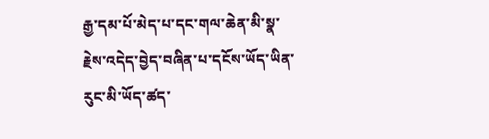རྒྱ་དམ་པོ་མེད་པ་དང་གལ་ཆེན་མི་སྣ་རྗེས་འདེད་བྱེད་བཞིན་པ་དངོས་ཡོད་ཡིན་རུང་མི་ཡོད་ཚད་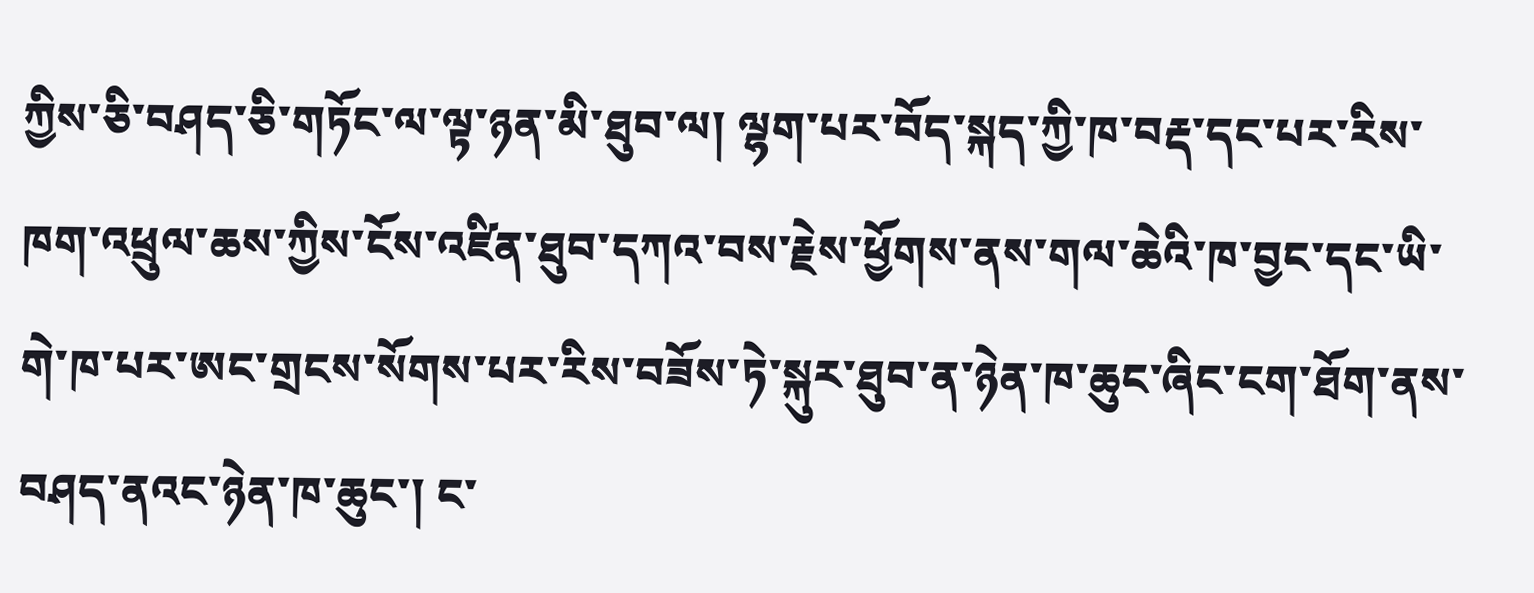ཀྱིས་ཅི་བཤད་ཅི་གཏོང་ལ་ལྟ་ཉན་མི་ཐུབ་ལ། ལྷག་པར་བོད་སྐད་ཀྱི་ཁ་བརྡ་དང་པར་རིས་ཁག་འཕྲུལ་ཆས་ཀྱིས་ངོས་འཛིན་ཐུབ་དཀའ་བས་རྗེས་ཕྱོགས་ནས་གལ་ཆེའི་ཁ་བྱང་དང་ཡི་གེ་ཁ་པར་ཨང་གྲངས་སོགས་པར་རིས་བཟོས་ཏེ་སྐུར་ཐུབ་ན་ཉེན་ཁ་ཆུང་ཞིང་ངག་ཐོག་ནས་བཤད་ནའང་ཉེན་ཁ་ཆུང་། ང་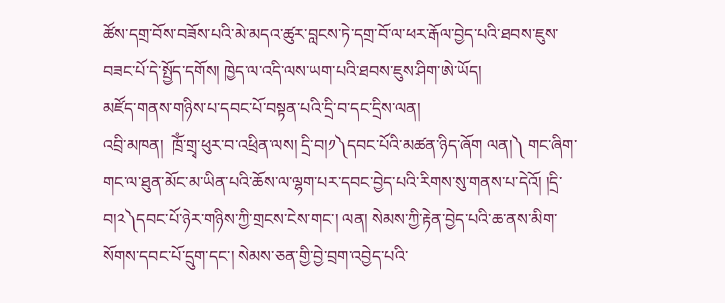ཚོས་དགྲ་བོས་བཟོས་པའི་མེ་མདའ་ཚུར་བླངས་ཏེ་དགྲ་བོ་ལ་ཕར་རྒོལ་བྱེད་པའི་ཐབས་ཇུས་བཟང་པོ་དེ་སྤྱོད་དགོས། ཁྱེད་ལ་འདི་ལས་ཡག་པའི་ཐབས་ཇུས་ཤིག་ཨེ་ཡོད།
མཛོད་གནས་གཉིས་པ་དབང་པོ་བསྟན་པའི་དྲི་བ་དང་དྲིས་ལན།
འབྲི་མཁན།  ཁྲོཾ་གྲྭ་ཕུར་བ་འཕྲིན་ལས། དྲི་བ།༡༽དབང་པོའི་མཚན་ཉིད་ཞོག ལན།༽ གང་ཞིག་གང་ལ་ཐུན་མོང་མ་ཡིན་པའི་ཆོས་ལ་ལྷག་པར་དབང་བྱེད་པའི་རིགས་སུ་གནས་པ་དེའོ། །དྲི་བ།༢༽དབང་པོ་ཉེར་གཉིས་ཀྱི་གྲངས་ངེས་གང་། ལན། སེམས་ཀྱི་རྟེན་བྱེད་པའི་ཆ་ནས་མིག་སོགས་དབང་པོ་དྲུག་དང་། སེམས་ཅན་གྱི་བྱེ་བྲག་འབྱེད་པའི་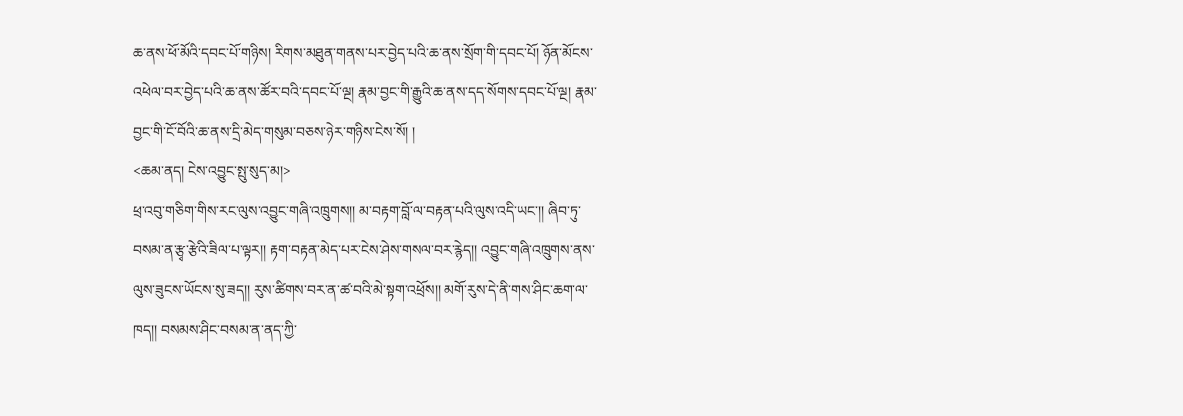ཆ་ནས་ཕོ་མོའི་དབང་པོ་གཉིས། རིགས་མཐུན་གནས་པར་བྱེད་པའི་ཆ་ནས་སྲོག་གི་དབང་པོ། ཉོན་མོངས་འཕེལ་བར་བྱེད་པའི་ཆ་ནས་ཚོར་བའི་དབང་པོ་ལྔ། རྣམ་བྱང་གི་རྒྱུའི་ཆ་ནས་དད་སོགས་དབང་པོ་ལྔ། རྣམ་བྱང་གི་ངོ་བོའི་ཆ་ནས་དྲི་མེད་གསུམ་བཅས་ཉེར་གཉིས་ངེས་སོ། །
<ཆམ་ནད། ངེས་འབྱུང་སྤུ་སུད་མ།>
ཕྲ་འབུ་གཅིག་གིས་རང་ལུས་འབྱུང་གཞི་འཁྲུགས།། མ་བརྟག་བློ་ལ་བརྟན་པའི་ལུས་འདི་ཡང་།། ཞིབ་ཏུ་བསམ་ན་རྩྭ་རྩེའི་ཟིལ་པ་ལྟར།། རྟག་བརྟན་མེད་པར་ངེས་ཤེས་གསལ་བར་རྙེད།། འབྱུང་གཞི་འཁྲུགས་ནས་ལུས་ཟུངས་ཡོངས་སུ་ཟད།། རུས་ཚིགས་བར་ན་ཚ་བའི་མེ་སྟག་འཕྲོས།། མགོ་རུས་དེ་ནི་གས་ཤིང་ཆག་ལ་ཁད།། བསམས་ཤིང་བསམ་ན་ནད་ཀྱི་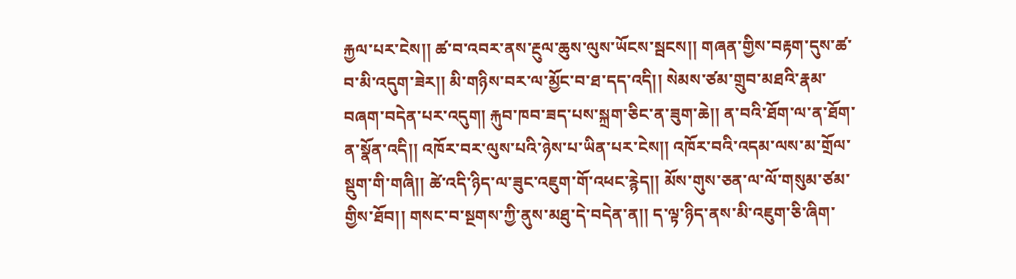རྐྱལ་པར་ངེས།། ཚ་བ་འབར་ནས་རྔུལ་ཆུས་ལུས་ཡོངས་སྦངས།། གཞན་གྱིས་བརྟག་དུས་ཚ་བ་མི་འདུག་ཟེར།། མི་གཉིས་བར་ལ་མྱོང་བ་ཐ་དད་འདི།། སེམས་ཙམ་གྲུབ་མཐའི་རྣམ་བཞག་བདེན་པར་འདུག། རྐུབ་ཁབ་ཟད་པས་སྐྲག་ཅིང་ན་ཟུག་ཆེ།། ན་བའི་ཐོག་ལ་ན་ཐོག་ན་སྣོན་འདི།། འཁོར་བར་ལུས་པའི་ཉེས་པ་ཡིན་པར་ངེས།། འཁོར་བའི་འདམ་ལས་མ་གྲོལ་སྡུག་གི་གཞི།། ཚེ་འདི་ཉིད་ལ་ཟུང་འཇུག་གོ་འཕང་རྙེད།། མོས་གུས་ཅན་ལ་ལོ་གསུམ་ཙམ་གྱིས་ཐོབ།། གསང་བ་སྔགས་ཀྱི་ནུས་མཐུ་དེ་བདེན་ན།། ད་ལྟ་ཉིད་ནས་མི་འཇུག་ཅི་ཞིག་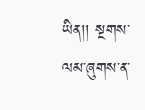ཡིན།། སྔགས་ལམ་ཞུགས་ན་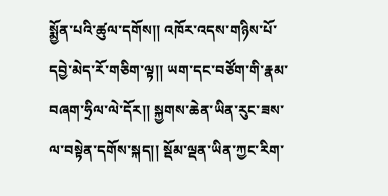སྨྱོན་པའི་ཚུལ་དགོས།། འཁོར་འདས་གཉིས་པོ་དབྱེ་མེད་རོ་གཅིག་ལྟ།། ཡག་དང་བཙོག་གི་རྣམ་བཞག་ཧྲིལ་ལེ་དོར།། སྐྱགས་ཆེན་ཡིན་རུང་ཟས་ལ་བསྟེན་དགོས་སྐད།། སྡོམ་ལྡན་ཡིན་ཀྱང་རིག་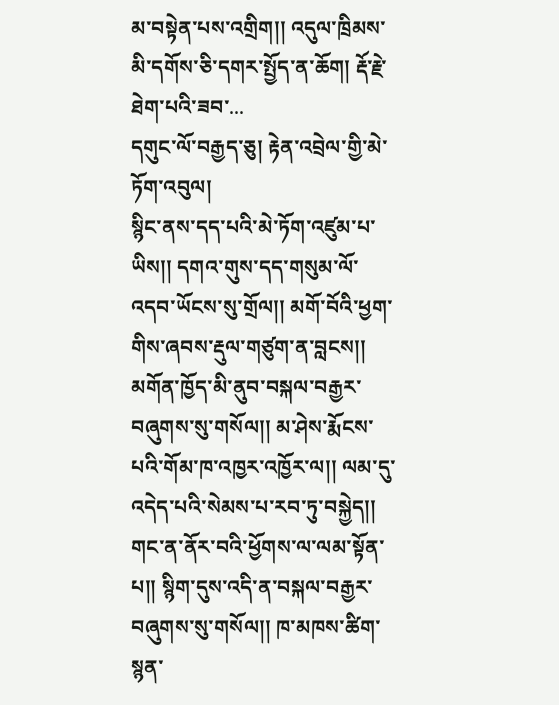མ་བསྟེན་པས་འགྲིག།། འདུལ་ཁྲིམས་མི་དགོས་ཅི་དགར་སྤྱོད་ན་ཆོག། རྡོ་རྗེ་ཐེག་པའི་ཟབ་...
དགུང་ལོ་བརྒྱད་ཅུ། རྟེན་འབྲེལ་གྱི་མེ་ཏོག་འབུལ།
སྙིང་ནས་དད་པའི་མེ་ཏོག་འཛུམ་པ་ཡིས།། དགའ་གུས་དད་གསུམ་ལོ་འདབ་ཡོངས་སུ་གྲོལ།། མགོ་བོའི་ཕྱག་གིས་ཞབས་རྡུལ་གཙུག་ན་བླངས།། མགོན་ཁྱོད་མི་ནུབ་བསྐལ་བརྒྱར་བཞུགས་སུ་གསོལ།། མ་ཤེས་རྨོངས་པའི་གོམ་ཁ་འཁྱར་འཁྱོར་ལ།། ལམ་དུ་འདེད་པའི་སེམས་པ་རབ་ཏུ་བསྐྱེད།། གང་ན་ནོར་བའི་ཕྱོགས་ལ་ལམ་སྟོན་པ།། སྙིག་དུས་འདི་ན་བསྐལ་བརྒྱར་བཞུགས་སུ་གསོལ།། ཁ་མཁས་ཚིག་སྙན་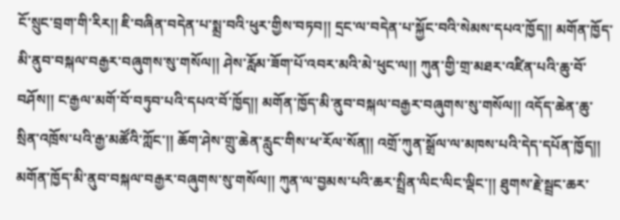ངོ་སྲུང་བྲག་གི་རིར།། ཇི་བཞིན་བདེན་པ་སྨྲ་བའི་ཕུར་གྱིས་བཏབ།། དྲང་ལ་བདེན་པ་སྐྱོང་བའི་སེམས་དཔའ་ཁྱོད།། མགོན་ཁྱོད་མི་ནུབ་བསྐལ་བརྒྱར་བཞུགས་སུ་གསོལ།། ཤེས་རློམ་ཟོག་པོ་འབར་མའི་མེ་ཕུང་ལ།། ཀུན་གྱི་གྲ་མཐར་འཛིན་པའི་ཆུ་བོ་བཤོས།། ང་རྒྱལ་མགོ་བོ་བཏུབ་པའི་དཔའ་བོ་ཁྱོད།། མགོན་ཁྱོད་མི་ནུབ་བསྐལ་བརྒྱར་བཞུགས་སུ་གསོལ།། འདོད་ཆེན་ཆུ་སྲིན་འཁྲོས་པའི་རྒྱ་མཚོའི་ཀློང་།། ཆོག་ཤེས་གྲུ་ཆེན་རླུང་གིས་ཕ་རོལ་སོན།། འགྲོ་ཀུན་སྒྲོལ་ལ་མཁས་པའི་དེད་དཔོན་ཁྱོད།། མགོན་ཁྱོད་མི་ནུབ་བསྐལ་བརྒྱར་བཞུགས་སུ་གསོལ།། ཀུན་ལ་བྱམས་པའི་ཆར་སྤྲིན་ལིང་ལིང་ལྡིང་།། ཐུགས་རྗེ་སྦྲང་ཆར་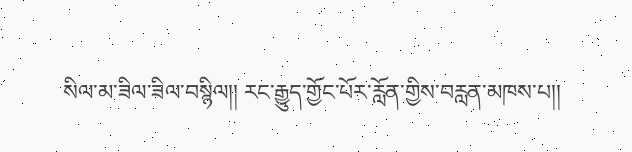སིལ་མ་ཟིལ་ཟིལ་བསྙིལ།། རང་རྒྱུད་གྱོང་པོར་རློན་གྱིས་བརླན་མཁས་པ།།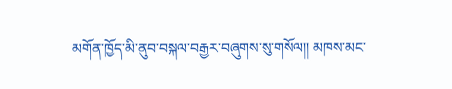མགོན་ཁྱོད་མི་ནུབ་བསྐལ་བརྒྱར་བཞུགས་སུ་གསོལ།། མཁས་མང་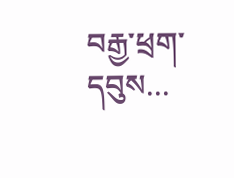བརྒྱ་ཕྲག་དབུས...